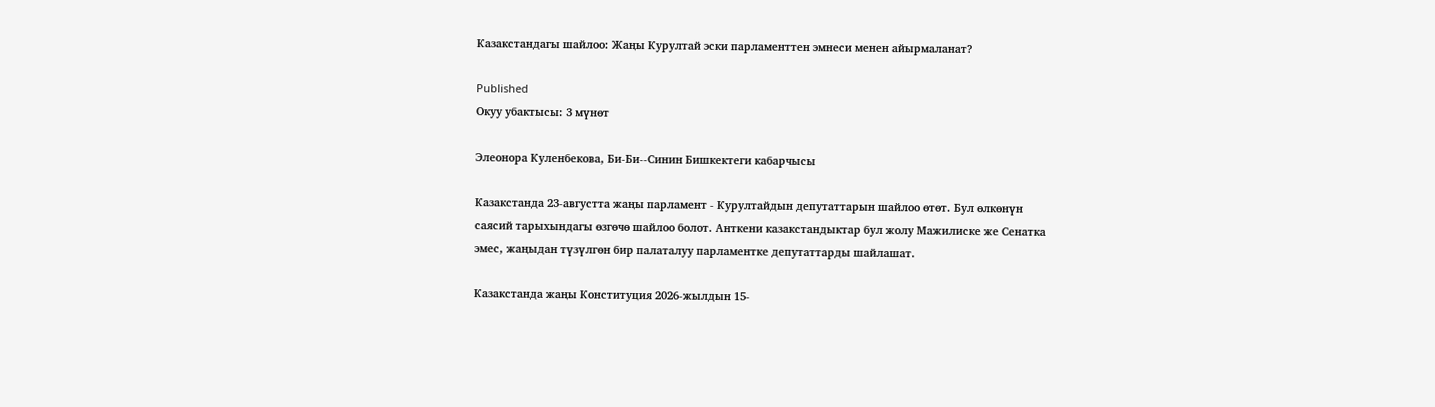Казакстандагы шайлоо: Жаңы Курултай эски парламенттен эмнеси менен айырмаланат?

Published
Окуу убактысы: 3 мүнөт

Элеонора Куленбекова, Би-Би--Синин Бишкектеги кабарчысы

Казакстанда 23-августта жаңы парламент - Курултайдын депутаттарын шайлоо өтөт. Бул өлкөнүн саясий тарыхындагы өзгөчө шайлоо болот. Анткени казакстандыктар бул жолу Мажилиске же Сенатка эмес, жаңыдан түзүлгөн бир палаталуу парламентке депутаттарды шайлашат.

Казакстанда жаңы Конституция 2026-жылдын 15-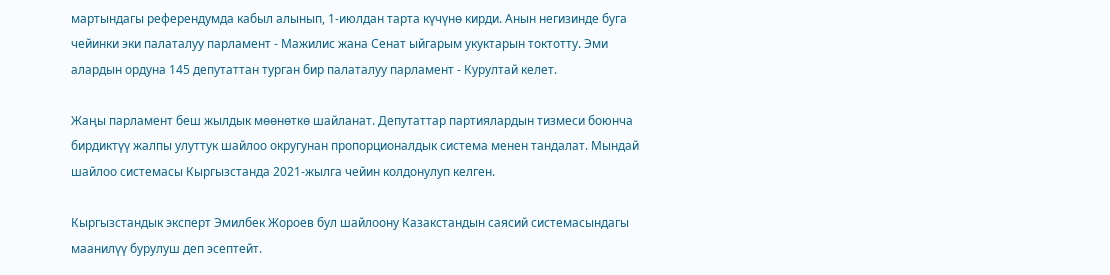мартындагы референдумда кабыл алынып, 1-июлдан тарта күчүнө кирди. Анын негизинде буга чейинки эки палаталуу парламент - Мажилис жана Сенат ыйгарым укуктарын токтотту. Эми алардын ордуна 145 депутаттан турган бир палаталуу парламент - Курултай келет.

Жаңы парламент беш жылдык мөөнөткө шайланат. Депутаттар партиялардын тизмеси боюнча бирдиктүү жалпы улуттук шайлоо округунан пропорционалдык система менен тандалат. Мындай шайлоо системасы Кыргызстанда 2021-жылга чейин колдонулуп келген.

Кыргызстандык эксперт Эмилбек Жороев бул шайлоону Казакстандын саясий системасындагы маанилүү бурулуш деп эсептейт.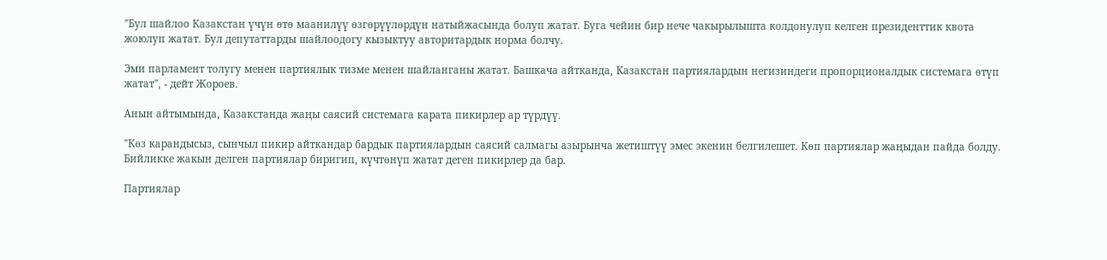"Бул шайлоо Казакстан үчүн өтө маанилүү өзгөрүүлөрдүн натыйжасында болуп жатат. Буга чейин бир нече чакырылышта колдонулуп келген президенттик квота жоюлуп жатат. Бул депутаттарды шайлоодогу кызыктуу авторитардык норма болчу.

Эми парламент толугу менен партиялык тизме менен шайланганы жатат. Башкача айтканда, Казакстан партиялардын негизиндеги пропорционалдык системага өтүп жатат", - дейт Жороев.

Анын айтымында, Казакстанда жаңы саясий системага карата пикирлер ар түрдүү.

"Көз карандысыз, сынчыл пикир айткандар бардык партиялардын саясий салмагы азырынча жетиштүү эмес экенин белгилешет. Көп партиялар жаңыдан пайда болду. Бийликке жакын делген партиялар биригип, күчтөнүп жатат деген пикирлер да бар.

Партиялар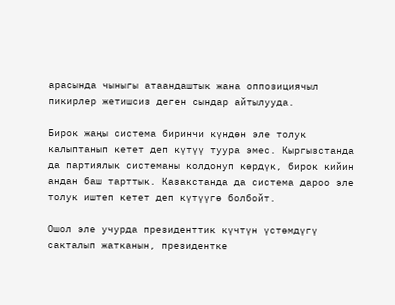арасында чыныгы атаандаштык жана оппозициячыл пикирлер жетишсиз деген сындар айтылууда.

Бирок жаңы система биринчи күндөн эле толук калыптанып кетет деп күтүү туура эмес. Кыргызстанда да партиялык системаны колдонуп көрдүк, бирок кийин андан баш тарттык. Казакстанда да система дароо эле толук иштеп кетет деп күтүүгө болбойт.

Ошол эле учурда президенттик күчтүн үстөмдүгү сакталып жатканын, президентке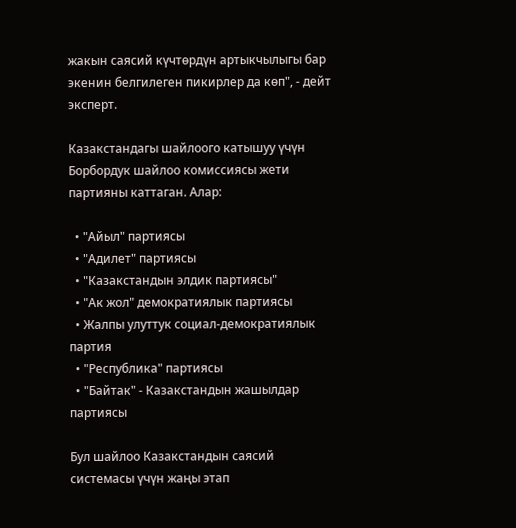жакын саясий күчтөрдүн артыкчылыгы бар экенин белгилеген пикирлер да көп", - дейт эксперт.

Казакстандагы шайлоого катышуу үчүн Борбордук шайлоо комиссиясы жети партияны каттаган. Алар:

  • "Айыл" партиясы
  • "Адилет" партиясы
  • "Казакстандын элдик партиясы"
  • "Ак жол" демократиялык партиясы
  • Жалпы улуттук социал-демократиялык партия
  • "Республика" партиясы
  • "Байтак" - Казакстандын жашылдар партиясы

Бул шайлоо Казакстандын саясий системасы үчүн жаңы этап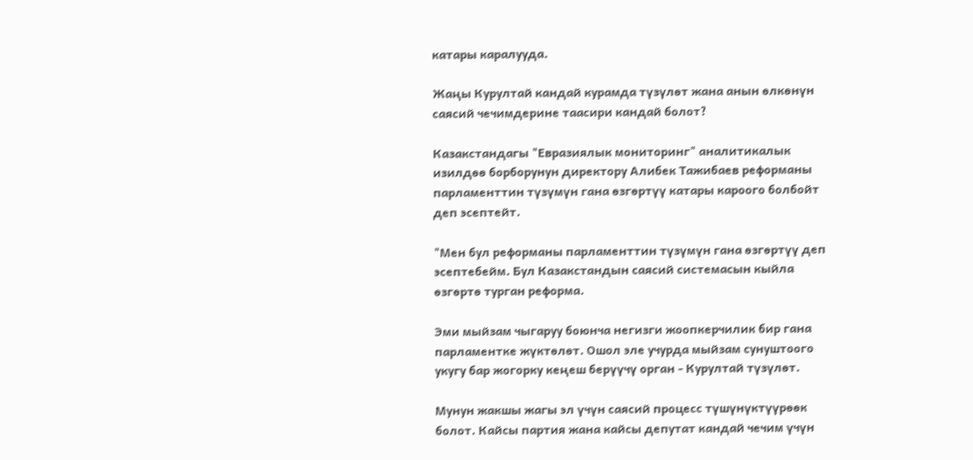катары каралууда.

Жаңы Курултай кандай курамда түзүлөт жана анын өлкөнүн саясий чечимдерине таасири кандай болот?

Казакстандагы "Евразиялык мониторинг" аналитикалык изилдөө борборунун директору Алибек Тажибаев реформаны парламенттин түзүмүн гана өзгөртүү катары кароого болбойт деп эсептейт.

"Мен бул реформаны парламенттин түзүмүн гана өзгөртүү деп эсептебейм. Бул Казакстандын саясий системасын кыйла өзгөртө турган реформа.

Эми мыйзам чыгаруу боюнча негизги жоопкерчилик бир гана парламентке жүктөлөт. Ошол эле учурда мыйзам сунуштоого укугу бар жогорку кеңеш берүүчү орган - Курултай түзүлөт.

Мунун жакшы жагы эл үчүн саясий процесс түшүнүктүүрөөк болот. Кайсы партия жана кайсы депутат кандай чечим үчүн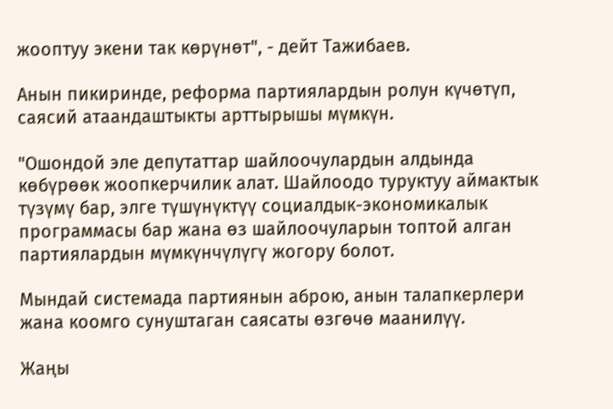жооптуу экени так көрүнөт", - дейт Тажибаев.

Анын пикиринде, реформа партиялардын ролун күчөтүп, саясий атаандаштыкты арттырышы мүмкүн.

"Ошондой эле депутаттар шайлоочулардын алдында көбүрөөк жоопкерчилик алат. Шайлоодо туруктуу аймактык түзүмү бар, элге түшүнүктүү социалдык-экономикалык программасы бар жана өз шайлоочуларын топтой алган партиялардын мүмкүнчүлүгү жогору болот.

Мындай системада партиянын аброю, анын талапкерлери жана коомго сунуштаган саясаты өзгөчө маанилүү.

Жаңы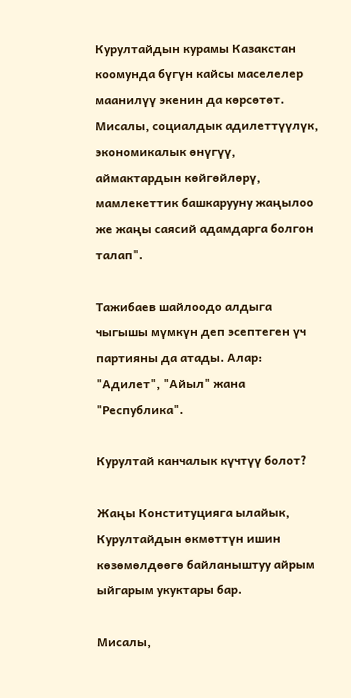Курултайдын курамы Казакстан коомунда бүгүн кайсы маселелер маанилүү экенин да көрсөтөт. Мисалы, социалдык адилеттүүлүк, экономикалык өнүгүү, аймактардын көйгөйлөрү, мамлекеттик башкарууну жаңылоо же жаңы саясий адамдарга болгон талап".

Тажибаев шайлоодо алдыга чыгышы мүмкүн деп эсептеген үч партияны да атады. Алар: "Адилет", "Айыл" жана "Республика".

Курултай канчалык күчтүү болот?

Жаңы Конституцияга ылайык, Курултайдын өкмөттүн ишин көзөмөлдөөгө байланыштуу айрым ыйгарым укуктары бар.

Мисалы,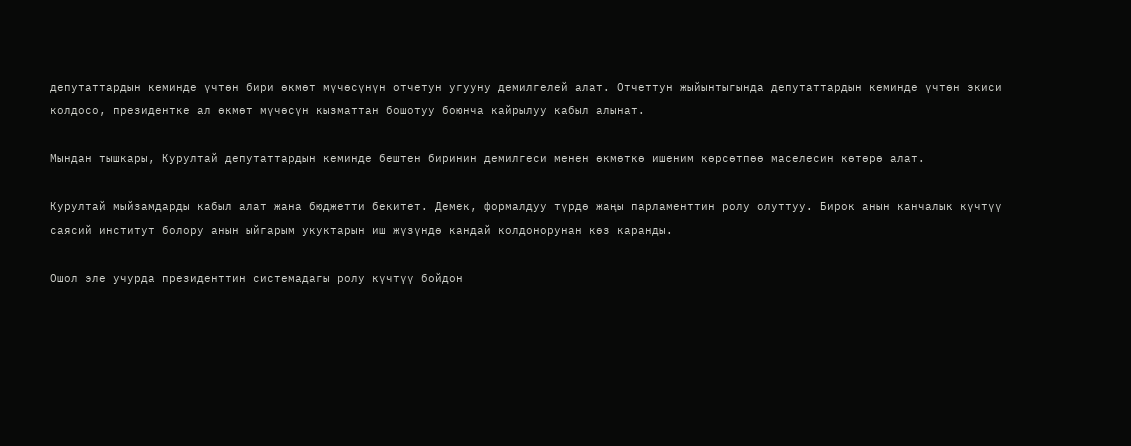депутаттардын кеминде үчтөн бири өкмөт мүчөсүнүн отчетун угууну демилгелей алат. Отчеттун жыйынтыгында депутаттардын кеминде үчтөн экиси колдосо, президентке ал өкмөт мүчөсүн кызматтан бошотуу боюнча кайрылуу кабыл алынат.

Мындан тышкары, Курултай депутаттардын кеминде бештен биринин демилгеси менен өкмөткө ишеним көрсөтпөө маселесин көтөрө алат.

Курултай мыйзамдарды кабыл алат жана бюджетти бекитет. Демек, формалдуу түрдө жаңы парламенттин ролу олуттуу. Бирок анын канчалык күчтүү саясий институт болору анын ыйгарым укуктарын иш жүзүндө кандай колдонорунан көз каранды.

Ошол эле учурда президенттин системадагы ролу күчтүү бойдон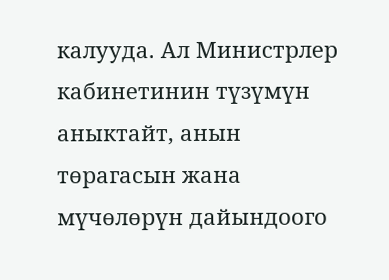калууда. Ал Министрлер кабинетинин түзүмүн аныктайт, анын төрагасын жана мүчөлөрүн дайындоого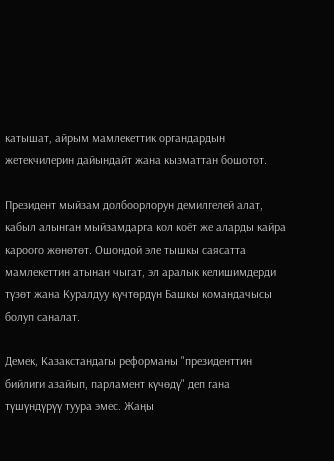катышат, айрым мамлекеттик органдардын жетекчилерин дайындайт жана кызматтан бошотот.

Президент мыйзам долбоорлорун демилгелей алат, кабыл алынган мыйзамдарга кол коёт же аларды кайра кароого жөнөтөт. Ошондой эле тышкы саясатта мамлекеттин атынан чыгат, эл аралык келишимдерди түзөт жана Куралдуу күчтөрдүн Башкы командачысы болуп саналат.

Демек, Казакстандагы реформаны "президенттин бийлиги азайып, парламент күчөдү" деп гана түшүндүрүү туура эмес. Жаңы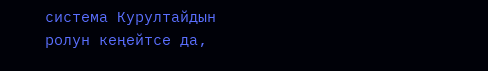система Курултайдын ролун кеңейтсе да,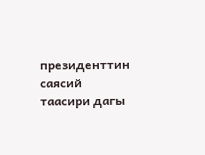президенттин саясий таасири дагы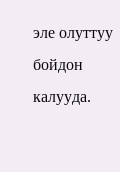эле олуттуу бойдон калууда.